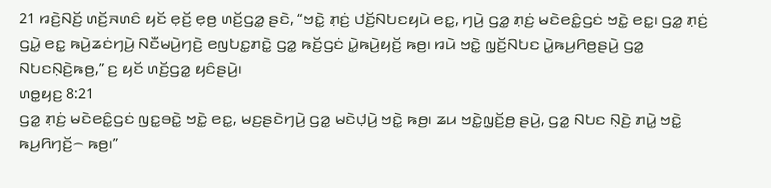21 ꤙꤢꤧ꤬ꤡꤢꤩ꤬ ꤛꤢꤩ꤬ꤏꤛꤢꤨ ꤟꤢꤩ ꤕ꤫ꤢꤩ꤬ ꤕ꤫ꤥ꤬ ꤛꤢꤩ꤬ꤞꤤ꤭ ꤔꤢꤧ, “ꤠꤢꤧ꤭ ꤊ꤫ꤢꤦ꤬ ꤓꤢꤩ꤬ꤡꤝꤢꤟꤣꤧ ꤕꤢ꤭, ꤚꤣꤧ꤬ ꤞꤤ꤭ ꤊ꤫ꤢꤦ꤬ ꤗꤢꤧꤕꤢꤨ꤭ꤞꤢꤦ ꤠꤢꤧ꤭ ꤕꤢ꤭꤯ ꤞꤤ꤭ ꤊ꤫ꤢꤦ꤬ ꤞꤣꤧ꤭ ꤕꤢ꤭ ꤒꤣꤧ꤬ꤘꤢꤦꤚꤣꤧ꤬ ꤡꤢꤪꤗꤣꤧ꤬ꤚꤢꤧ꤬ ꤕꤜꤝꤢ꤭ꤊꤢꤧ꤭ ꤞꤤ꤭ ꤒꤢꤩ꤬ꤞꤢꤦ ꤣꤧ꤭ꤒꤣꤧ꤬ꤟꤢꤩ꤬ ꤒꤥ꤬꤯ ꤙꤣꤧ ꤠꤢꤧ꤭ ꤜ꤫ꤢꤩ꤬ꤡꤝꤢ ꤣꤧ꤭ꤒꤣ꤬ꤖꤥ꤬ꤔꤣꤧ꤬ ꤞꤤ꤭ ꤡꤝꤢꤡ꤫ꤢꤧ꤬ꤒꤥ꤬,” ꤢ꤬ ꤟꤢꤩ ꤛꤢꤩ꤬ꤞꤤ꤭ ꤟꤢꤨꤔꤣꤧ꤬꤯
ꤛꤥ꤭ꤟꤢ꤬ 8:21
ꤞꤤ꤭ ꤊ꤫ꤢꤦ꤬ ꤗꤢꤧꤕꤢꤨ꤭ꤞꤢꤦ ꤜꤢ꤭ꤋꤢꤧ꤭ ꤠꤢꤧ꤭ ꤕꤢ꤭, ꤗꤢ꤬ꤔꤢꤧꤚꤣꤧ꤬ ꤞꤤ꤭ ꤗꤢꤧꤓ꤫ꤣꤧ꤬ ꤠꤢꤧ꤭ ꤒꤥ꤬꤯ ꤘꤣ ꤠꤢꤧ꤭ꤜ꤫ꤢꤩ꤬ꤥ꤬ ꤔꤣꤧ꤬, ꤞꤤ꤭ ꤡꤝꤢ ꤡ꤫ꤢꤧ꤬ ꤊꤣꤧ꤭ ꤠꤢꤧ꤭ ꤒꤣ꤬ꤖꤚꤢꤩ꤬꤮ ꤒꤥ꤬꤯”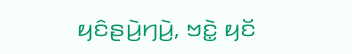ꤟꤢꤨꤔꤣꤧ꤬ꤚꤣꤧ꤬, ꤠꤢꤧ꤭ ꤟꤢꤩ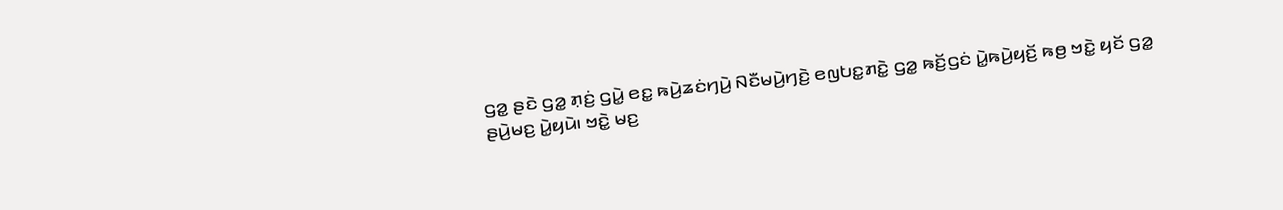ꤞꤤ꤭ ꤔꤢꤧ ꤞꤤ꤭ ꤊ꤫ꤢꤦ꤬ ꤞꤣꤧ꤭ ꤕꤢ꤭ ꤒꤣꤧ꤬ꤘꤢꤦꤚꤣꤧ꤬ ꤡꤢꤪꤗꤣꤧ꤬ꤚꤢꤧ꤬ ꤕꤜꤝꤢ꤭ꤊꤢꤧ꤭ ꤞꤤ꤭ ꤒꤢꤩ꤬ꤞꤢꤦ ꤣꤧ꤭ꤒꤣꤧ꤬ꤟꤢꤩ꤬ ꤒꤥ꤬ ꤠꤢꤧ꤭ ꤟꤢꤩ ꤞꤤ꤭ ꤔꤣꤧ꤬ꤗꤢ꤬ ꤣꤧ꤭ꤟꤣꤧ꤯ ꤠꤢꤧ꤭ ꤗꤢ꤬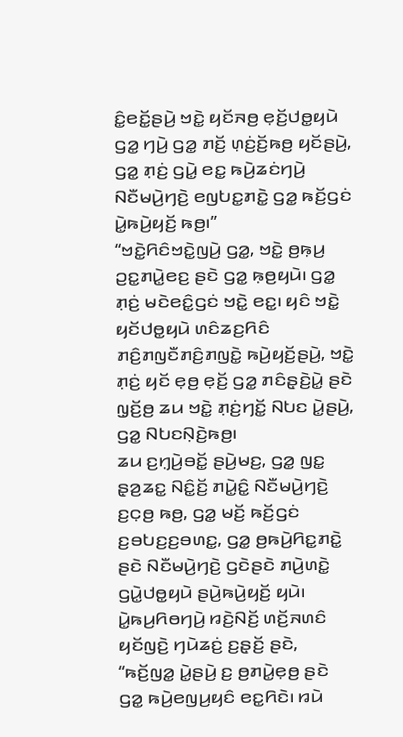ꤢꤨ꤭ꤕꤢꤩ꤭ꤔꤣꤧ꤬ ꤠꤢꤧ꤭ ꤟꤢꤩꤏꤥ꤬ ꤕ꤫ꤢꤩ꤬ꤓꤥ꤭ꤟꤣꤧ ꤞꤤ꤭ ꤚꤣꤧ꤬ ꤞꤤ꤭ ꤊꤢꤩ꤬ ꤛ꤫ꤢꤦ꤬ꤢꤩ꤬ꤒꤥ꤬ ꤟꤢꤩꤔꤣꤧ꤬, ꤞꤤ꤭ ꤊ꤫ꤢꤦ꤬ ꤞꤣꤧ꤭ ꤕꤢ꤭ ꤒꤣꤧ꤬ꤘꤢꤦꤚꤣꤧ꤬ ꤡꤢꤪꤗꤣꤧ꤬ꤚꤢꤧ꤬ ꤕꤜꤝꤢ꤭ꤊꤢꤧ꤭ ꤞꤤ꤭ ꤒꤢꤩ꤬ꤞꤢꤦ ꤣꤧ꤭ꤒꤣꤧ꤬ꤟꤢꤩ꤬ ꤒꤥ꤬꤯”
“ꤠꤢꤧ꤭ꤖꤢꤨꤠꤢꤧ꤭ꤜꤣꤧ꤬ ꤞꤤ꤭, ꤠꤢꤧ꤭ ꤥ꤬ꤒ꤫ꤣ꤬ ꤑꤢ꤭ꤊꤣꤧ꤭ꤕꤢ꤬ ꤔꤢꤧ ꤞꤤ꤭ ꤒ꤫ꤥ꤬ꤟꤣꤧ꤯ ꤞꤤ꤭ ꤊ꤫ꤢꤦ꤬ ꤗꤢꤧꤕꤢꤨ꤭ꤞꤢꤦ ꤠꤢꤧ꤭ ꤕꤢ꤭꤯ ꤟꤢꤨ ꤠꤢꤧ꤭ ꤟꤢꤩꤓꤥ꤭ꤟꤣꤧ ꤛꤢꤨꤘꤢ꤬ꤖꤢꤨ ꤊꤢꤨ꤬ꤊꤜꤢꤪꤊꤢꤨ꤬ꤊꤜꤢꤧ꤭ ꤒꤣꤧ꤬ꤟꤢꤩ꤬ꤔꤣꤧ꤬, ꤠꤢꤧ꤭ ꤊ꤫ꤢꤦ꤬ ꤟꤢꤩ ꤕ꤫ꤥ꤬ ꤕ꤫ꤢꤩ꤬ ꤞꤤ꤭ ꤊꤢꤨꤔ꤫ꤢꤧ꤬ꤣꤧ꤭ ꤔꤢꤧ ꤜ꤫ꤢꤩ꤬ꤥ꤬ ꤘꤣ ꤠꤢꤧ꤭ ꤊ꤫ꤢꤦ꤬ꤚꤢꤩ꤭ ꤡꤝꤢ ꤣꤧ꤭ꤔꤣꤧ꤬, ꤞꤤ꤭ ꤡꤝꤢꤡ꤫ꤢꤧ꤬ꤒꤥ꤬꤯
ꤘꤣ ꤢ꤬ꤚ꤫ꤣꤧ꤬ꤋꤢꤩ꤭ ꤔꤣꤧ꤬ꤗꤢ꤬, ꤞꤤ꤭ ꤜꤢ꤭ ꤔ꤫ꤤ꤬ꤘꤢ꤭ ꤡꤢꤨ꤭ꤢꤩ꤬ ꤊꤣꤧ꤭ꤢꤨ꤭ ꤡꤢꤪꤗꤣꤧ꤬ꤚꤢꤧ꤬ ꤢ꤬ꤍ꤫ꤥ꤬ ꤒꤥ꤬, ꤞꤤ꤭ ꤗꤢꤩ꤬ ꤒꤢꤩ꤬ꤞꤢꤦ ꤢ꤬ꤋꤝꤢ꤬ꤢ꤬ꤋꤛꤢ꤭, ꤞꤤ꤭ ꤥ꤬ꤒꤣꤧ꤬ꤖꤢ꤭ꤊꤢꤧ꤭ ꤔꤢꤧ ꤡꤢꤪꤗꤣꤧ꤬ꤚꤢꤧ꤬ ꤞꤢꤧꤔꤢꤧ ꤊꤣꤧ꤬ꤛꤢꤧ꤭ ꤞꤣꤧ꤭ꤓꤥ꤭ꤟꤣꤧ ꤔꤣꤧ꤬ꤒꤣꤧ꤬ꤟꤢꤩ꤬ ꤟꤣꤧ꤯
ꤣꤧ꤭ꤒꤣ꤬ꤖꤥꤚꤣꤧ꤬ ꤙꤢꤧ꤬ꤡꤢꤩ꤬ ꤛꤢꤩ꤬ꤏꤛꤢꤨ ꤟꤢꤩꤜꤢꤧ꤬ ꤚꤣꤧꤘꤢꤦ꤬ ꤢ꤬ꤔ꤫ꤢꤩ꤬ ꤔꤢꤧ, “ꤒꤢꤩ꤬ꤜꤤ꤭ ꤣꤧ꤭ꤔꤣꤧ꤬ ꤢ꤬ ꤥ꤬ꤊꤣꤧ꤭ꤕ꤫ꤥ꤬ ꤔꤢꤧ ꤞꤤ꤭ ꤒꤣꤧ꤬ꤕꤜꤣ꤬ꤟꤢꤨ ꤕꤢ꤭ꤖꤢꤧ꤯ ꤙꤣꤧ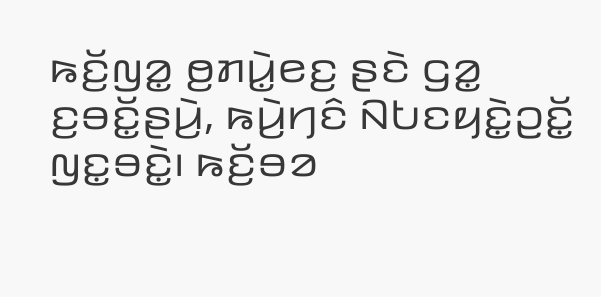ꤒꤢꤩ꤬ꤜꤤ꤭ ꤥ꤬ꤊꤣꤧ꤭ꤕꤢ꤬ ꤔꤢꤧ ꤞꤤ꤭ ꤢ꤬ꤋꤢꤩ꤭ꤔꤣꤧ꤬, ꤒꤣꤧ꤬ꤚꤢꤨ ꤡꤝꤢꤟꤢꤧ꤭ꤑꤢꤩ꤭ ꤜꤢ꤭ꤋꤢꤧ꤭꤯ ꤒꤢꤩ꤬ꤋꤤ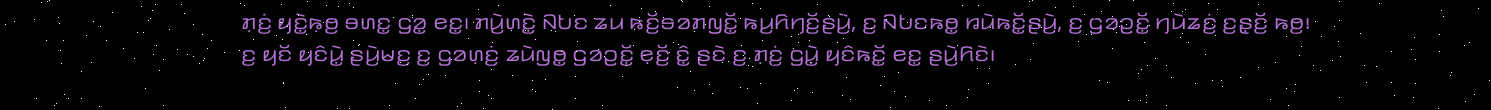ꤊ꤫ꤢꤦ꤬ ꤟꤢꤧ꤭ꤒ꤫ꤥ꤬ ꤋꤛꤢ꤭ ꤞꤤ꤭ ꤕꤢ꤭꤯ ꤊꤣꤧ꤬ꤛꤢꤧ꤭ ꤡꤝꤢ ꤘꤣ ꤒꤢꤩ꤬ꤋꤤꤊꤜꤢꤩ꤭ ꤒꤣ꤬ꤖꤚꤢꤩ꤬ꤔꤣꤧ꤬, ꤢ꤬ ꤡꤝꤢꤒꤥ꤭ ꤙꤣꤧꤒꤢꤩ꤭ꤔꤣꤧ꤬, ꤢ꤬ ꤞꤤꤑꤢꤩ꤭ ꤚꤣꤧꤘꤢꤦ꤬ ꤢ꤬ꤔ꤫ꤢꤩ꤬ ꤒꤥ꤬꤯
ꤢ꤬ ꤟꤢꤩ ꤟꤢꤨꤣꤧ꤭ ꤔꤣꤧ꤬ꤗꤢ꤬ ꤢ꤬ ꤞꤤꤛ꤫ꤢꤦ꤬ ꤘꤣꤧꤜꤥ꤭ ꤞꤤꤑꤢꤩ꤭ ꤕ꤫ꤢꤩ꤬ ꤢꤨ꤭ ꤔꤢꤧ ꤢ꤬ ꤊ꤫ꤢꤦ꤬ ꤞꤣꤧ꤭ ꤟꤢꤨꤒꤢꤩ꤭ ꤕꤢ꤭ ꤔꤣꤧ꤬ꤖꤢꤧ꤯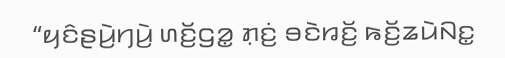“ꤟꤢꤨꤔꤣꤧ꤬ꤚꤣꤧ꤬ ꤛꤢꤩ꤬ꤞꤤ꤭ ꤊ꤫ꤢꤦ꤬ ꤋꤢꤧꤙꤢꤩ꤬ ꤒꤢꤩ꤬ꤘꤣꤧꤡꤢ꤭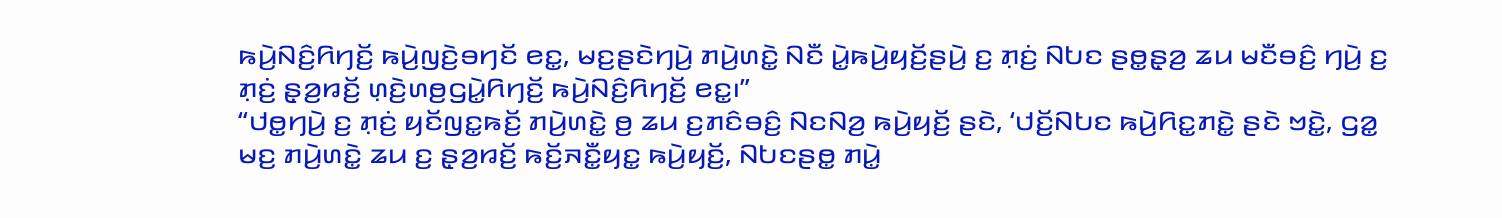ꤒꤣꤧ꤬ꤡꤢꤨ꤬ꤖꤚꤢꤩ꤬ ꤒꤣꤧ꤬ꤜꤢꤧ꤬ꤋꤚꤢꤩ ꤕꤢ꤭, ꤗꤢ꤬ꤔꤢꤧꤚꤣꤧ꤬ ꤊꤣꤧ꤬ꤛꤢꤧ꤭ ꤡꤢꤪ ꤣꤧ꤭ꤒꤣꤧ꤬ꤟꤢꤩ꤬ꤔꤣꤧ꤬ ꤢ꤬ ꤊ꤫ꤢꤦ꤬ ꤡꤝꤢ ꤔꤥ꤭ꤔ꤫ꤤ꤬ ꤘꤣ ꤗꤢꤪꤋꤢꤨ꤬ ꤚꤣꤧ꤬ ꤢ꤬ ꤊ꤫ꤢꤦ꤬ ꤔ꤫ꤤ꤬ꤙꤢꤩ꤬ ꤛ꤫ꤢꤧ꤬ꤛꤥ꤬ꤞꤣꤧ꤭ꤖꤚꤢꤩ꤬ ꤒꤣꤧ꤬ꤡꤢꤨ꤬ꤖꤚꤢꤩ꤬ ꤕꤢ꤭꤯”
“ꤓꤥ꤭ꤚꤣꤧ꤬ ꤢ꤬ ꤊ꤫ꤢꤦ꤬ ꤟꤢꤩꤜꤢ꤭ꤒꤢꤩ꤬ ꤊꤣꤧ꤬ꤛꤢꤧ꤭ ꤥ꤬ ꤘꤣ ꤢ꤬ꤊꤢꤨꤋꤢꤨ꤬ ꤡꤢꤡꤤ꤬ ꤒꤣꤧ꤬ꤟꤢꤩ꤬ ꤔꤢꤧ, ‘ꤓꤢꤩ꤬ꤡꤝꤢ ꤒꤣꤧ꤬ꤖꤢ꤭ꤊꤢꤧ꤭ ꤔꤢꤧ ꤠꤢꤧ꤭, ꤞꤤ꤭ ꤗꤢ꤬ ꤊꤣꤧ꤬ꤛꤢꤧ꤭ ꤘꤣ ꤢ꤬ ꤔ꤫ꤤ꤬ꤙꤢꤩ꤬ ꤒꤢꤩ꤬ꤏꤢꤪ꤭ꤟꤢ꤭ ꤒꤣꤧ꤬ꤟꤢꤩ꤬, ꤡꤝꤢꤔꤥ꤭ ꤊꤣꤧ꤭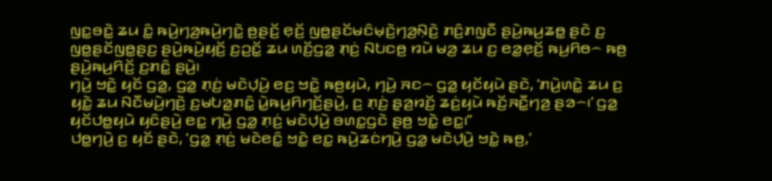ꤜꤢ꤭ꤋꤢꤧ꤭ ꤘꤣ ꤢꤨ꤭ ꤒꤣꤧ꤬ꤚꤤ꤬ꤒꤣꤧ꤬ꤚꤢꤧ꤭ ꤥ꤬ꤔꤢꤩ꤬ ꤕ꤫ꤢꤩ꤬ ꤜꤥ꤭ꤔꤢꤩꤗꤢꤨꤗ꤫ꤢꤧ꤬ꤚꤤ꤬ꤡ꤫ꤢꤧ꤬ ꤊꤢꤨ꤬ꤊꤜꤢꤪ ꤔꤣꤧ꤬ꤒꤣ꤬ꤘꤥ꤭ ꤔꤢꤧ ꤢ꤬ ꤜꤥ꤭ꤔꤢꤩꤜꤥ꤭ꤔꤢ꤬ ꤔꤣꤧ꤬ꤒꤣꤧ꤬ꤟꤢꤩ꤬ ꤢ꤬ꤑꤢꤩ꤭ ꤘꤣ ꤛꤢꤩ꤬ꤞꤤ꤭ ꤊ꤫ꤢꤦ꤬ ꤡꤝꤢꤥ꤬ ꤙꤣꤧ ꤗꤤ꤬ ꤘꤣ ꤢ꤬ ꤕꤤ꤭ꤕ꤫ꤢꤩ꤬ ꤒꤣ꤬ꤖꤥ꤮ ꤒꤥ꤬ ꤔꤣꤧ꤬ꤒꤣ꤬ꤖꤢꤩ꤬ ꤢ꤬ꤊꤢꤨ꤭ ꤔꤣꤧ꤬꤯
ꤚꤣꤧ꤬ ꤠꤢꤧ꤭ ꤟꤢꤩ ꤞꤤ꤭, ꤞꤤ꤭ ꤊ꤫ꤢꤦ꤬ ꤗꤢꤧꤓ꤫ꤣꤧ꤬ ꤕꤢ꤬ ꤠꤢꤧ꤭ ꤒꤥ꤬ꤟꤣꤧ, ꤚꤣꤧ꤬ ꤏꤢ꤮ ꤞꤤ꤭ ꤟꤢꤩꤟꤣꤧ ꤔꤢꤧ, ‘ꤊꤣꤧ꤬ꤛꤢꤧ꤭ ꤘꤣ ꤢ꤬ ꤟꤢꤧ꤭ ꤘꤣ ꤡꤢꤪꤗꤣꤧ꤬ꤚꤢꤧ꤬ ꤢ꤬ꤗꤝꤤ꤭ꤊꤢꤨ꤭ ꤣꤧ꤭ꤒꤣ꤬ꤖꤚꤢꤩ꤬ꤔꤣꤧ꤬, ꤢ꤬ ꤊ꤫ꤢꤦ꤬ ꤔ꤫ꤤ꤬ꤙꤢꤩ꤬ ꤘꤢꤦ꤬ꤟꤣꤧ ꤒꤢꤩ꤬ꤏꤢꤪ꤭ꤚꤤ꤬ ꤔꤤ꤮꤯’ ꤞꤤ꤭ ꤟꤢꤩꤓꤥ꤭ꤟꤣꤧ ꤟꤢꤨꤔꤣꤧ꤬ ꤕꤢ꤭ ꤚꤣꤧ꤬ ꤞꤤ꤭ ꤊ꤫ꤢꤦ꤬ ꤗꤢꤧꤓ꤫ꤣꤧ꤬ ꤋꤛꤢ꤭ꤞꤢꤧ ꤔꤥ꤬ ꤠꤢꤧ꤭ ꤕꤢ꤭꤯”
ꤓꤥ꤭ꤚꤣꤧ꤬ ꤢ꤬ ꤟꤢꤩ ꤔꤢꤧ, ‘ꤞꤤ꤭ ꤊ꤫ꤢꤦ꤬ ꤗꤢꤧꤕꤢꤨ꤭ ꤠꤢꤧ꤭ ꤕꤢ꤭ ꤒꤣꤧ꤬ꤘꤢꤦꤚꤣꤧ꤬ ꤞꤤ꤭ ꤗꤢꤧꤓ꤫ꤣꤧ꤬ ꤠꤢꤧ꤭ ꤒꤥ꤬,’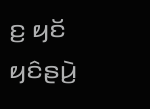ꤢ꤬ ꤟꤢꤩ ꤟꤢꤨꤔꤣꤧ꤬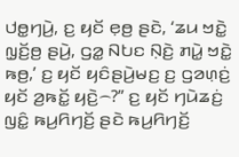ꤓꤥ꤭ꤚꤣꤧ꤬, ꤢ꤬ ꤟꤢꤩ ꤕ꤫ꤥ꤬ ꤔꤢꤧ, ‘ꤘꤣ ꤠꤢꤧ꤭ ꤜ꤫ꤢꤩ꤬ꤥ꤬ ꤔꤣꤧ꤬, ꤞꤤ꤭ ꤡꤝꤢ ꤡ꤫ꤢꤧ꤬ ꤊꤣꤧ꤭ ꤠꤢꤧ꤭ ꤒꤥ꤬,’ ꤢ꤬ ꤟꤢꤩ ꤟꤢꤨꤔꤣꤧ꤬ꤗꤢ꤬ ꤢ꤬ ꤞꤤꤛ꤫ꤢꤦ꤬ ꤟꤢꤩ ꤤ꤬ꤒꤢꤩ꤭ ꤟꤢꤧ꤬꤮?” ꤢ꤬ ꤟꤢꤩ ꤚꤣꤧꤘꤢꤦ꤬ ꤜꤢꤨ꤭ ꤒꤣ꤬ꤖꤚꤢꤩ꤬ ꤔꤢꤧ ꤒꤣ꤬ꤖꤚꤢꤩ꤬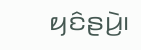ꤟꤢꤨꤔꤣꤧ꤬꤯